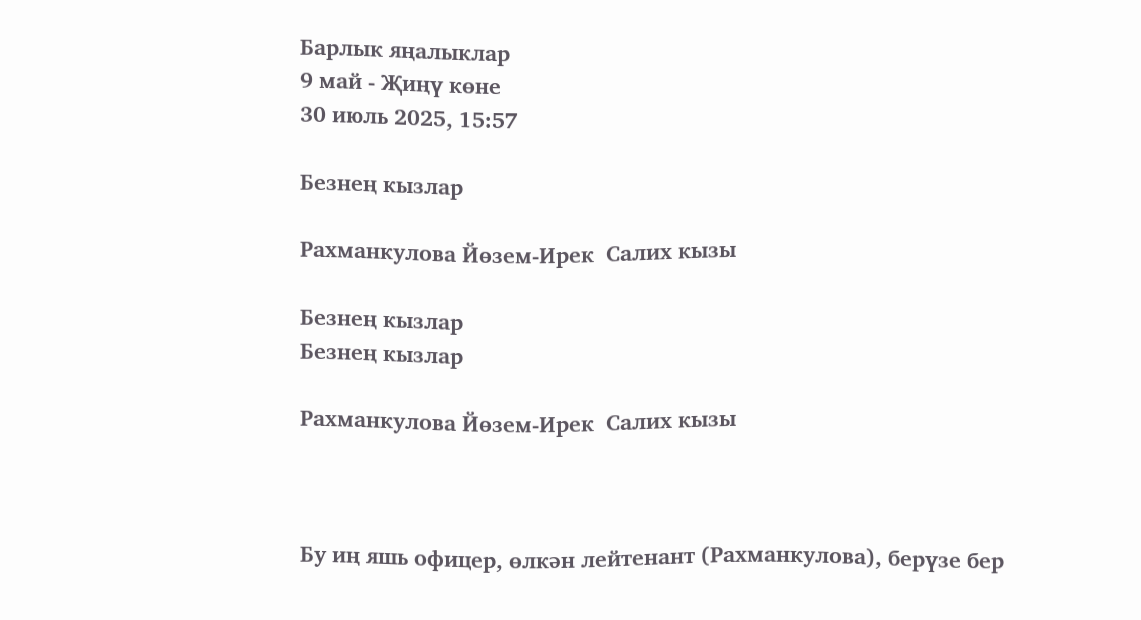Барлык яңалыклар
9 май - Җиңү көне
30 июль 2025, 15:57

Безнең кызлар

Рахманкулова Йөзем-Ирек  Салих кызы

Безнең кызлар
Безнең кызлар

Рахманкулова Йөзем-Ирек  Салих кызы



Бу иң яшь офицер, өлкән лейтенант (Рахманкулова), берүзе бер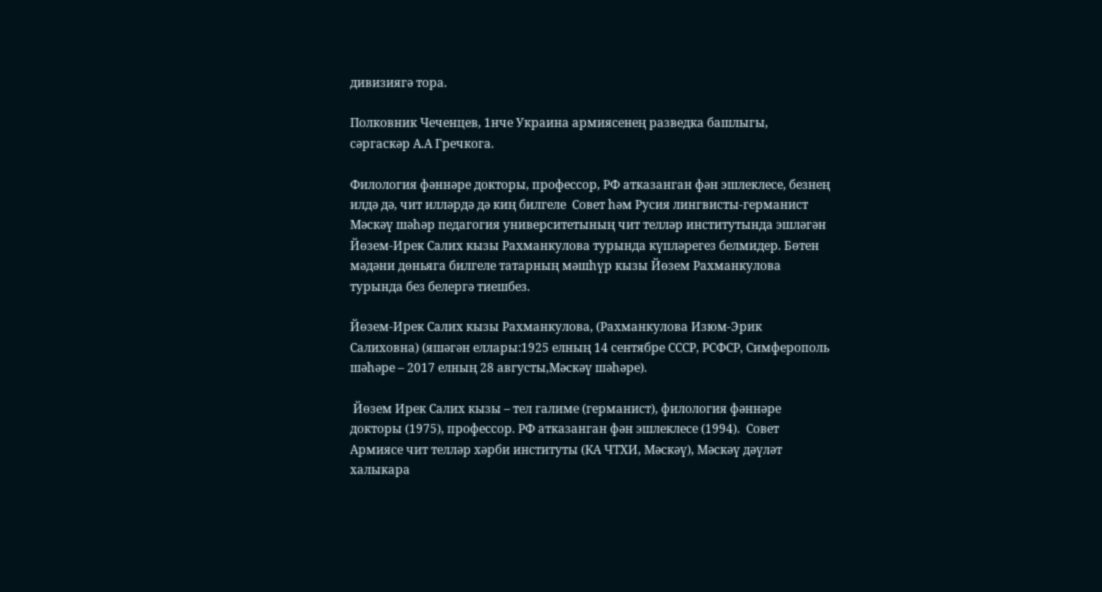дивизиягә тора.

Полковник Чеченцев, 1нче Украина армиясенең разведка башлыгы, сәргаскәр А.А Гречкога.

Филология фәннәре докторы, профессор, РФ атказанган фән эшлеклесе, безнең илдә дә, чит илләрдә дә киң билгеле  Совет һәм Русия лингвисты-германист Мәскәү шәһәр педагогия университетының чит телләр институтында эшләгән Йөзем-Ирек Салих кызы Рахманкулова турында күпләрегез белмидер. Бөтен мәдәни дөньяга билгеле татарның мәшһүр кызы Йөзем Рахманкулова турында без белергә тиешбез.

Йөзем-Ирек Салих кызы Рахманкулова, (Рахманкулова Изюм-Эрик Салиховна) (яшәгән еллары:1925 елның 14 сентябре СССР, РСФСР, Симферополь шәһәре – 2017 елның 28 августы,Мәскәү шәһәре).

 Йөзем Ирек Салих кызы – тел галиме (германист), филология фәннәре докторы (1975), профессор. РФ атказанган фән эшлеклесе (1994).  Совет Армиясе чит телләр хәрби институты (КА ЧТХИ, Мәскәү), Мәскәү дәүләт халыкара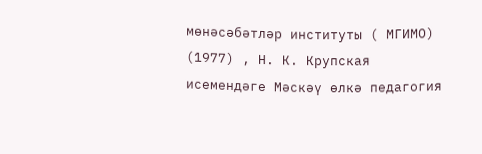мөнәсәбәтләр институты ( МГИМО) (1977) , Н. К. Крупская исемендәге Мәскәү өлкә педагогия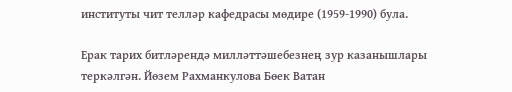институты чит телләр кафедрасы мөдире (1959-1990) була.

Ерак тарих битләрендә милләттәшебезнең зур казанышлары теркәлгән. Йөзем Рахманкулова Бөек Ватан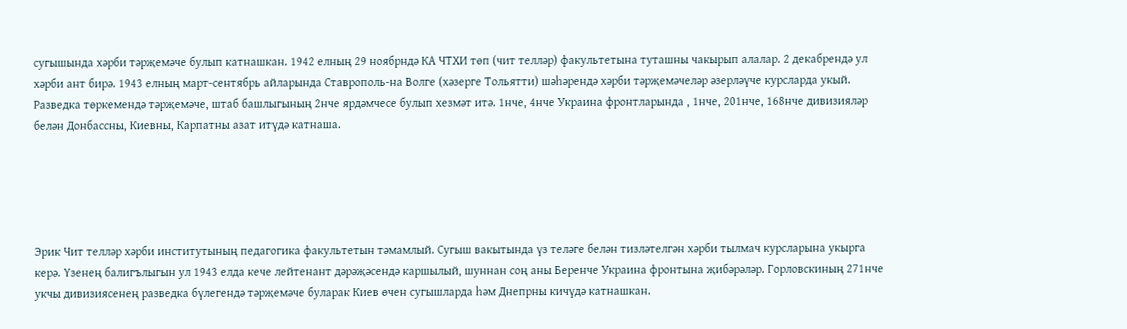сугышында хәрби тәрҗемәче булып катнашкан. 1942 елның 29 ноябрндә КА ЧТХИ төп (чит телләр) факультетына туташны чакырып алалар. 2 декабрендә ул хәрби ант бирә. 1943 елның март-сентябрь айларында Ставрополь-на Волге (хәзерге Тольятти) шәһәрендә хәрби тәрҗемәчеләр әзерләүче курсларда укый. Разведка төркемендә тәрҗемәче, штаб башлыгының 2нче ярдәмчесе булып хезмәт итә. 1нче, 4нче Украина фронтларында , 1нче, 201нче, 168нче дивизияләр белән Донбассны, Киевны, Карпатны азат итүдә катнаша.





Эрик Чит телләр хәрби институтының педагогика факультетын тәмамлый. Сугыш вакытында үз теләге белән тизләтелгән хәрби тылмач курсларына укырга керә. Үзенең балигълыгын ул 1943 елда кече лейтенант дәрәҗәсендә каршылый, шуннан соң аны Беренче Украина фронтына җибәрәләр. Горловскиның 271нче укчы дивизиясенең разведка бүлегендә тәрҗемәче буларак Киев өчен сугышларда һәм Днепрны кичүдә катнашкан.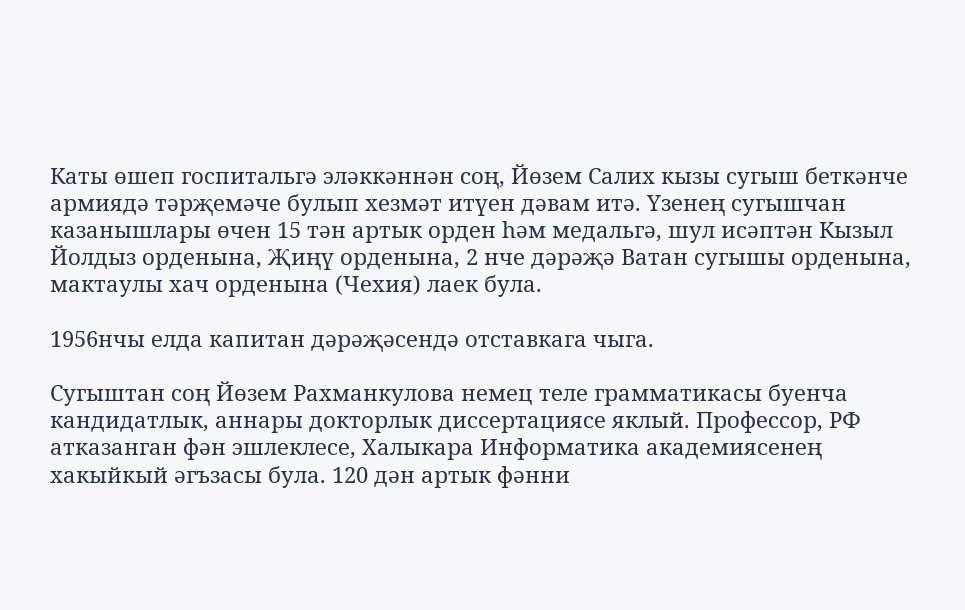Каты өшеп госпитальгә эләккәннән соң, Йөзем Салих кызы сугыш беткәнче армиядә тәрҗемәче булып хезмәт итүен дәвам итә. Үзенең сугышчан казанышлары өчен 15 тән артык орден һәм медальгә, шул исәптән Кызыл Йолдыз орденына, Җиңү орденына, 2 нче дәрәҗә Ватан сугышы орденына, мактаулы хач орденына (Чехия) лаек була.

1956нчы елда капитан дәрәҗәсендә отставкага чыга.

Сугыштан соң Йөзем Рахманкулова немец теле грамматикасы буенча кандидатлык, аннары докторлык диссертациясе яклый. Профессор, РФ атказанган фән эшлеклесе, Халыкара Информатика академиясенең хакыйкый әгъзасы була. 120 дән артык фәнни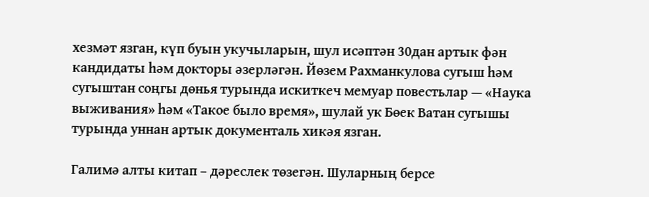хезмәт язган, күп буын укучыларын, шул исәптән 30дан артык фән кандидаты һәм докторы әзерләгән. Йөзем Рахманкулова сугыш һәм сугыштан соңгы дөнья турында искиткеч мемуар повестьлар — «Наука выживания» һәм «Такое было время», шулай ук Бөек Ватан сугышы турында уннан артык документаль хикәя язган.

Галимә алты китап – дәреслек төзегән. Шуларның берсе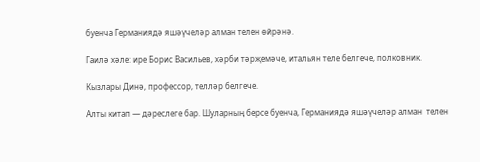буенча Германиядә яшәүчеләр алман телен өйрәнә.

Гаилә хәле: ире Борис Васильев, хәрби тәрҗемәче, итальян теле белгече, полковник.

Кызлары Динә, профессор, телләр белгече.

Алты китап — дәреслеге бар. Шуларның берсе буенча, Германиядә яшәүчеләр алман  телен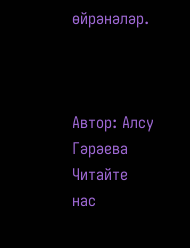өйрәнәләр.



Автор: Алсу Гәрәева
Читайте нас